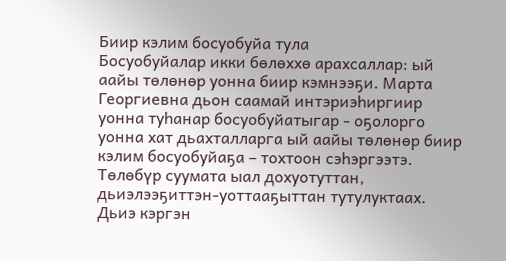Биир кэлим босуобуйа тула
Босуобуйалар икки бөлөххө арахсаллар: ый аайы төлөнөр уонна биир кэмнээҕи. Марта Георгиевна дьон саамай интэриэһиргиир уонна туһанар босуобуйатыгар - оҕолорго уонна хат дьахталларга ый аайы төлөнөр биир кэлим босуобуйаҕа – тохтоон сэһэргээтэ. Төлөбүр суумата ыал дохуотуттан, дьиэлээҕиттэн-уоттааҕыттан тутулуктаах. Дьиэ кэргэн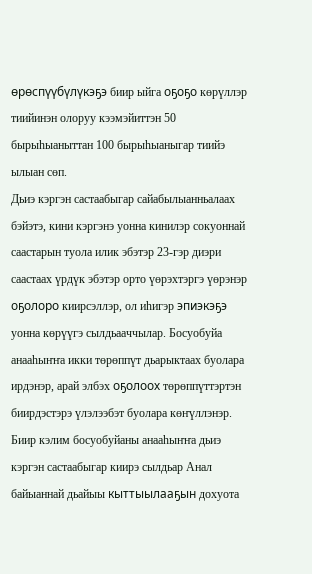өрөспүүбүлүкэҕэ биир ыйга оҕоҕо көрүллэр тиийинэн олоруу кээмэйиттэн 50 бырыһыаныттан 100 бырыһыаныгар тиийэ ылыан сөп.
Дьиэ кэргэн састаабыгар сайабылыанньалаах бэйэтэ, кини кэргэнэ уонна кинилэр сокуоннай саастарын туола илик эбэтэр 23-гэр диэри саастаах үрдүк эбэтэр орто үөрэхтэргэ үөрэнэр оҕолоро киирсэллэр, ол иһигэр эпиэкэҕэ уонна көрүүгэ сылдьааччылар. Босуобуйа анааһыҥҥа икки төрөппүт дьарыктаах буолара ирдэнэр, арай элбэх оҕолоох төрөппүттэртэн биирдэстэрэ үлэлээбэт буолара көҥүллэнэр.
Биир кэлим босуобуйаны анааһыҥҥа дьиэ кэргэн састаабыгар киирэ сылдьар Анал байыаннай дьайыы кыттыылааҕын дохуота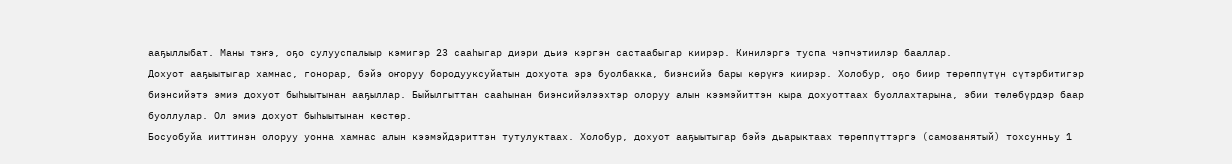ааҕыллыбат. Маны тэҥэ, оҕо сулууспалыыр кэмигэр 23 сааһыгар диэри дьиэ кэргэн састаабыгар киирэр. Кинилэргэ туспа чэпчэтиилэр бааллар.
Дохуот ааҕыытыгар хамнас, гонорар, бэйэ оҥоруу бородууксуйатын дохуота эрэ буолбакка, биэнсийэ бары көрүҥэ киирэр. Холобур, оҕо биир төрөппүтүн сүтэрбитигэр биэнсийэтэ эмиэ дохуот быһыытынан ааҕыллар. Быйылгыттан сааһынан биэнсийэлээхтэр олоруу алын кээмэйиттэн кыра дохуоттаах буоллахтарына, эбии төлөбүрдэр баар буоллулар. Ол эмиэ дохуот быһыытынан көстөр.
Босуобуйа ииттинэн олоруу уонна хамнас алын кээмэйдэриттэн тутулуктаах. Холобур, дохуот ааҕыытыгар бэйэ дьарыктаах төрөппүттэргэ (самозанятый) тохсунньу 1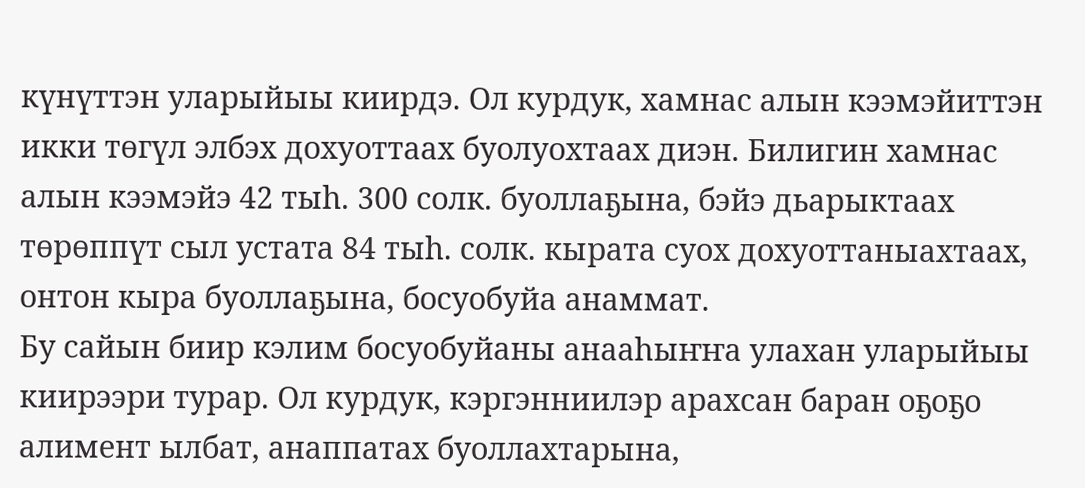күнүттэн уларыйыы киирдэ. Ол курдук, хамнас алын кээмэйиттэн икки төгүл элбэх дохуоттаах буолуохтаах диэн. Билигин хамнас алын кээмэйэ 42 тыһ. 300 солк. буоллаҕына, бэйэ дьарыктаах төрөппүт сыл устата 84 тыһ. солк. кырата суох дохуоттаныахтаах, онтон кыра буоллаҕына, босуобуйа анаммат.
Бу сайын биир кэлим босуобуйаны анааһыҥҥа улахан уларыйыы киирээри турар. Ол курдук, кэргэнниилэр арахсан баран оҕоҕо алимент ылбат, анаппатах буоллахтарына,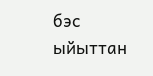бэс ыйыттан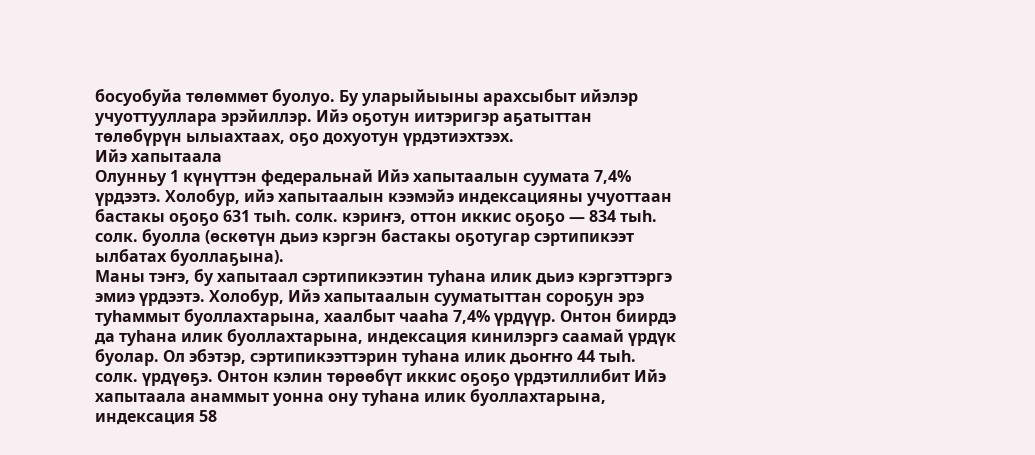босуобуйа төлөммөт буолуо. Бу уларыйыыны арахсыбыт ийэлэр учуоттууллара эрэйиллэр. Ийэ оҕотун иитэригэр аҕатыттан төлөбүрүн ылыахтаах, оҕо дохуотун үрдэтиэхтээх.
Ийэ хапытаала
Олунньу 1 күнүттэн федеральнай Ийэ хапытаалын суумата 7,4% үрдээтэ. Холобур, ийэ хапытаалын кээмэйэ индексацияны учуоттаан бастакы оҕоҕо 631 тыh. солк. кэриҥэ, оттон иккис оҕоҕо — 834 тыh. солк. буолла (ѳскѳтүн дьиэ кэргэн бастакы оҕотугар сэртипикээт ылбатах буоллаҕына).
Маны тэҥэ, бу хапытаал сэртипикээтин туһана илик дьиэ кэргэттэргэ эмиэ үрдээтэ. Холобур, Ийэ хапытаалын сууматыттан сороҕун эрэ туһаммыт буоллахтарына, хаалбыт чааһа 7,4% үрдүүр. Онтон биирдэ да туһана илик буоллахтарына, индексация кинилэргэ саамай үрдүк буолар. Ол эбэтэр, сэртипикээттэрин туһана илик дьоҥҥо 44 тыһ. солк. үрдүөҕэ. Онтон кэлин төрөөбүт иккис оҕоҕо үрдэтиллибит Ийэ хапытаала анаммыт уонна ону туһана илик буоллахтарына, индексация 58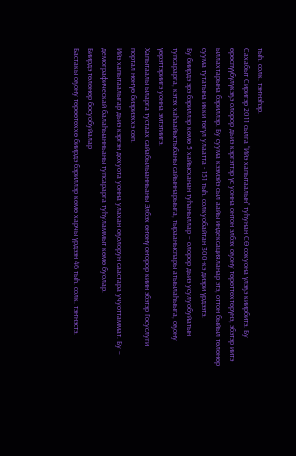тыһ. солк. тэҥнэһэр.
Сахабыт Сиригэр 2011 сылга “Ийэ хапытаалын” туһунан СӨ сокуона үлэҕэ киирбитэ. Бу өрөспүүбүлүкэҕэ олорор дьиэ кэргэттэр үс уонна онтон элбэх оҕону төрөттөхтөрүнэ, эбэтэр иитэ ыллахтарына бэриллэр. Бу суума кээмэйэ сыл аайы индексацияланар этэ, оттон быйыл төлөнөр суума тутатына икки төгүл улаатта - 151 тыһ. солкуобайтан 300-кэ диэри үрдээтэ.
Бу биирдэ эрэ бэриллэр көмө 5 хайысханан туһаныллар – олорор дьиэ усулуобуйатын тупсарарга, кэтэх хаһаайыстыбаны сайыннарыыга, тырааныспары атыылаһыыга, оҕону үөрэттэриигэ уонна эмтэтиигэ.
Хапытаалы ыларга тустаах сайабылыанньаны Элбэх өҥөнү оҥорор киин эбэтэр Госуслуги портал нөҥүө биэриэххэ сөп.
Ийэ хапытаалыгар дьиэ кэргэн дохуота уонна улахан оҕолорун саастара учуоттаммат. Бу – демографическай балаһыанньаны тупсарарга туһуламмыт көмө буолар.
Биирдэ төлөнөр босуобуйалар
Бастакы оҕону төрөөтөххө биирдэ бэриллэр көмө харчы үрдээн 46 тыһ. солк. тэҥнэстэ.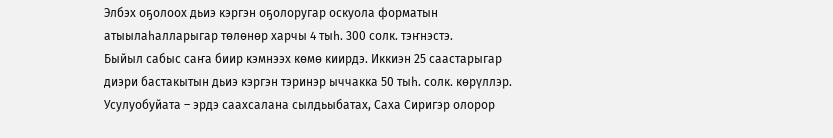Элбэх оҕолоох дьиэ кэргэн оҕолоругар оскуола форматын атыылаһалларыгар төлөнөр харчы 4 тыһ. 300 солк. тэҥнэстэ.
Быйыл сабыс саҥа биир кэмнээх көмө киирдэ. Иккиэн 25 саастарыгар диэри бастакытын дьиэ кэргэн тэринэр ыччакка 50 тыһ. солк. көрүллэр. Усулуобуйата – эрдэ саахсалана сылдьыбатах, Саха Сиригэр олорор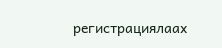регистрациялаах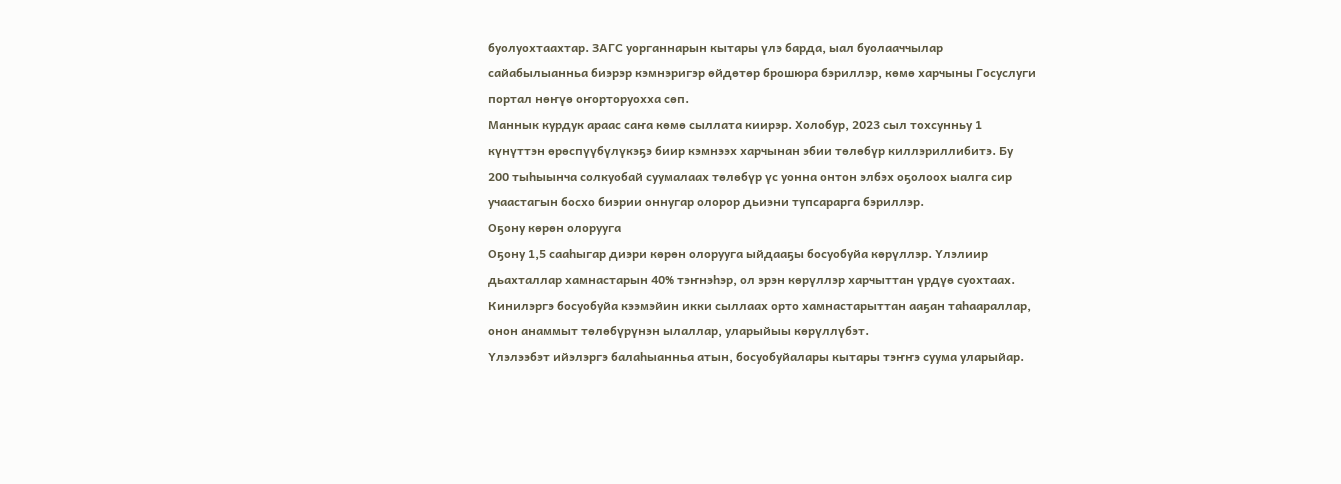буолуохтаахтар. ЗАГС уорганнарын кытары үлэ барда, ыал буолааччылар сайабылыанньа биэрэр кэмнэригэр өйдөтөр брошюра бэриллэр, көмө харчыны Госуслуги портал нөҥүө оҥорторуохха сөп.
Маннык курдук араас саҥа көмө сыллата киирэр. Холобур, 2023 сыл тохсунньу 1 күнүттэн өрөспүүбүлүкэҕэ биир кэмнээх харчынан эбии төлөбүр киллэриллибитэ. Бу 200 тыһыынча солкуобай суумалаах төлөбүр үс уонна онтон элбэх оҕолоох ыалга сир учаастагын босхо биэрии оннугар олорор дьиэни тупсарарга бэриллэр.
Оҕону көрөн олорууга
Оҕону 1,5 сааһыгар диэри көрөн олорууга ыйдааҕы босуобуйа көрүллэр. Үлэлиир дьахталлар хамнастарын 40% тэҥнэһэр, ол эрэн көрүллэр харчыттан үрдүө суохтаах. Кинилэргэ босуобуйа кээмэйин икки сыллаах орто хамнастарыттан ааҕан таһаараллар, онон анаммыт төлөбүрүнэн ылаллар, уларыйыы көрүллүбэт.
Үлэлээбэт ийэлэргэ балаһыанньа атын, босуобуйалары кытары тэҥҥэ суума уларыйар.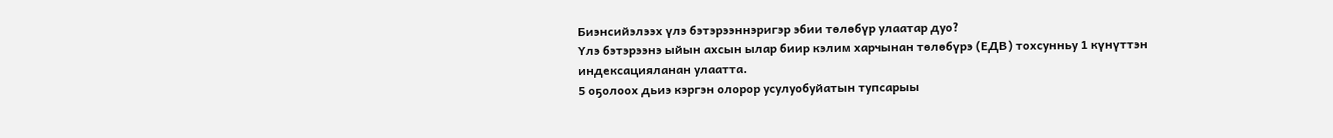Биэнсийэлээх үлэ бэтэрээннэригэр эбии төлөбүр улаатар дуо?
Үлэ бэтэрээнэ ыйын ахсын ылар биир кэлим харчынан төлөбүрэ (ЕДВ) тохсунньу 1 күнүттэн индексацияланан улаатта.
5 оҕолоох дьиэ кэргэн олорор усулуобуйатын тупсарыы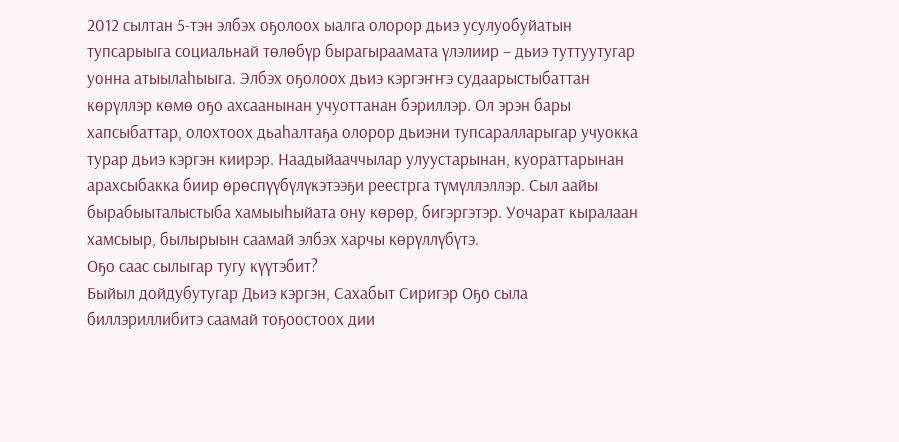2012 сылтан 5-тэн элбэх оҕолоох ыалга олорор дьиэ усулуобуйатын тупсарыыга социальнай төлөбүр бырагыраамата үлэлиир – дьиэ туттуутугар уонна атыылаһыыга. Элбэх оҕолоох дьиэ кэргэҥҥэ судаарыстыбаттан көрүллэр көмө оҕо ахсаанынан учуоттанан бэриллэр. Ол эрэн бары хапсыбаттар, олохтоох дьаһалтаҕа олорор дьиэни тупсаралларыгар учуокка турар дьиэ кэргэн киирэр. Наадыйааччылар улуустарынан, куораттарынан арахсыбакка биир өрөспүүбүлүкэтээҕи реестрга түмүллэллэр. Сыл аайы бырабыыталыстыба хамыыһыйата ону көрөр, бигэргэтэр. Уочарат кыралаан хамсыыр, былырыын саамай элбэх харчы көрүллүбүтэ.
Оҕо саас сылыгар тугу күүтэбит?
Быйыл дойдубутугар Дьиэ кэргэн, Сахабыт Сиригэр Оҕо сыла биллэриллибитэ саамай тоҕоостоох дии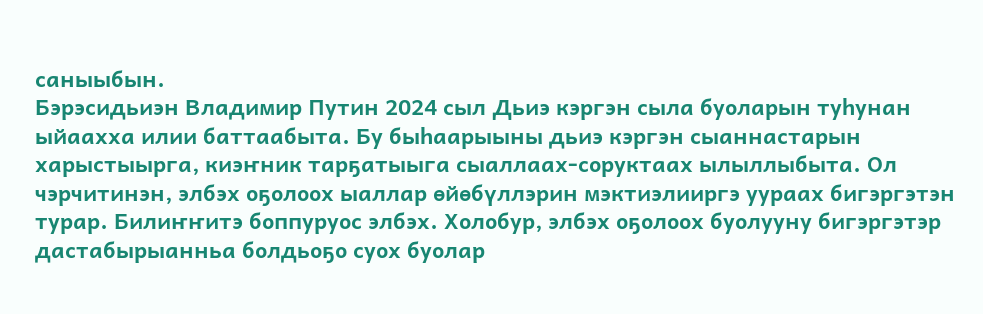саныыбын.
Бэрэсидьиэн Владимир Путин 2024 сыл Дьиэ кэргэн сыла буоларын туһунан ыйаахха илии баттаабыта. Бу быһаарыыны дьиэ кэргэн сыаннастарын харыстыырга, киэҥник тарҕатыыга сыаллаах-соруктаах ылыллыбыта. Ол чэрчитинэн, элбэх оҕолоох ыаллар өйөбүллэрин мэктиэлииргэ уураах бигэргэтэн турар. Билиҥҥитэ боппуруос элбэх. Холобур, элбэх оҕолоох буолууну бигэргэтэр дастабырыанньа болдьоҕо суох буолар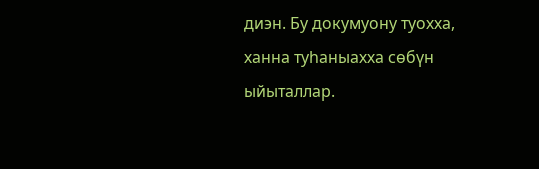диэн. Бу докумуону туохха, ханна туһаныахха сөбүн ыйыталлар.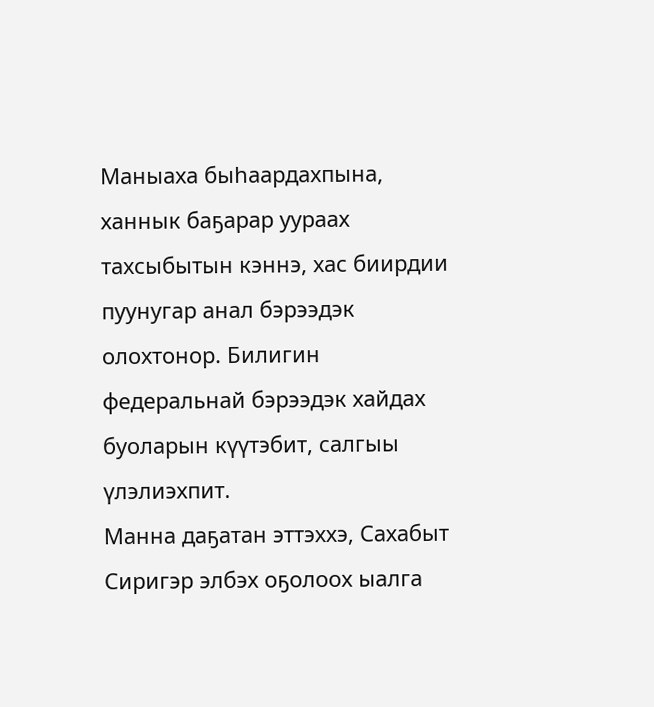Маныаха быһаардахпына, ханнык баҕарар уураах тахсыбытын кэннэ, хас биирдии пуунугар анал бэрээдэк олохтонор. Билигин федеральнай бэрээдэк хайдах буоларын күүтэбит, салгыы үлэлиэхпит.
Манна даҕатан эттэххэ, Сахабыт Сиригэр элбэх оҕолоох ыалга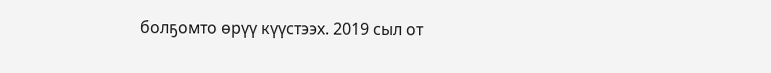болҕомто өрүү күүстээх. 2019 сыл от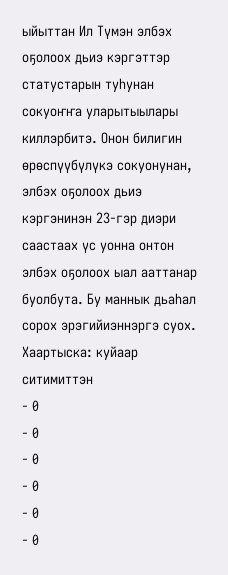ыйыттан Ил Түмэн элбэх оҕолоох дьиэ кэргэттэр статустарын туһунан сокуоҥҥа уларытыылары киллэрбитэ. Онон билигин өрөспүүбүлүкэ сокуонунан, элбэх оҕолоох дьиэ кэргэнинэн 23-гэр диэри саастаах үс уонна онтон элбэх оҕолоох ыал ааттанар буолбута. Бу маннык дьаһал сорох эрэгийиэннэргэ суох.
Хаартыска: куйаар ситимиттэн
- 0
- 0
- 0
- 0
- 0
- 0